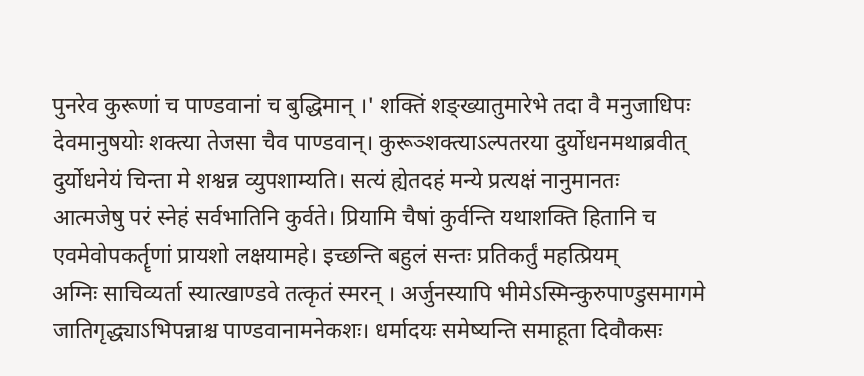पुनरेव कुरूणां च पाण्डवानां च बुद्धिमान् ।' शक्तिं शङ्ख्यातुमारेभे तदा वै मनुजाधिपः
देवमानुषयोः शक्त्या तेजसा चैव पाण्डवान्। कुरूञ्शक्त्याऽल्पतरया दुर्योधनमथाब्रवीत्
दुर्योधनेयं चिन्ता मे शश्वन्न व्युपशाम्यति। सत्यं ह्येतदहं मन्ये प्रत्यक्षं नानुमानतः
आत्मजेषु परं स्नेहं सर्वभातिनि कुर्वते। प्रियामि चैषां कुर्वन्ति यथाशक्ति हितानि च
एवमेवोपकर्तॄणां प्रायशो लक्षयामहे। इच्छन्ति बहुलं सन्तः प्रतिकर्तुं महत्प्रियम्
अग्निः साचिव्यर्ता स्यात्खाण्डवे तत्कृतं स्मरन् । अर्जुनस्यापि भीमेऽस्मिन्कुरुपाण्डुसमागमे
जातिगृद्ध्याऽभिपन्नाश्च पाण्डवानामनेकशः। धर्मादयः समेष्यन्ति समाहूता दिवौकसः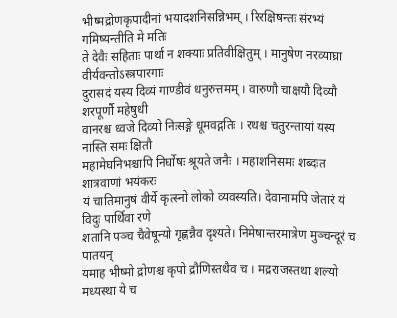भीष्मद्रोणकृपादीनां भयादशनिसन्निभम् । रिरक्षिषन्तः संरभ्यं गमिष्यन्तीति मे मतिः
ते देवैः सहिताः पार्था न शक्याः प्रतिवीक्षितुम् । मानुषेण नरव्याघ्रा वीर्यवन्तोऽस्त्रपारगाः
दुरासदं यस्य दिव्यं गाण्डीवं धनुरुत्तमम् । वारुणौ चाक्षयौ दिव्यौ शरपूर्णौ महेषुधी
वानरश्च ध्वजे दिव्यो निःसङ्गे धूमवद्गतिः । रथश्च चतुरन्तायां यस्य नास्ति समः क्षितौ
महामेघनिभश्चापि निर्घोषः श्रूयते जनैः । महाशनिसमः शब्दःत शात्रवाणां भयंकरः
यं चातिमानुषं वीर्ये कृत्स्नो लोको व्यवस्यति। देवानामपि जेतारं यं विदुः पार्थिवा रणे
शतानि पञ्च चैवेषून्यो गृह्णन्नैव दृश्यते। निमेषान्तरमात्रेण मुञ्चन्दूरं च पातयन्
यमाह भीष्मो द्रोणश्च कृपो द्रौणिस्तथैव च । मद्रराजस्तथा शल्यो मध्यस्था ये च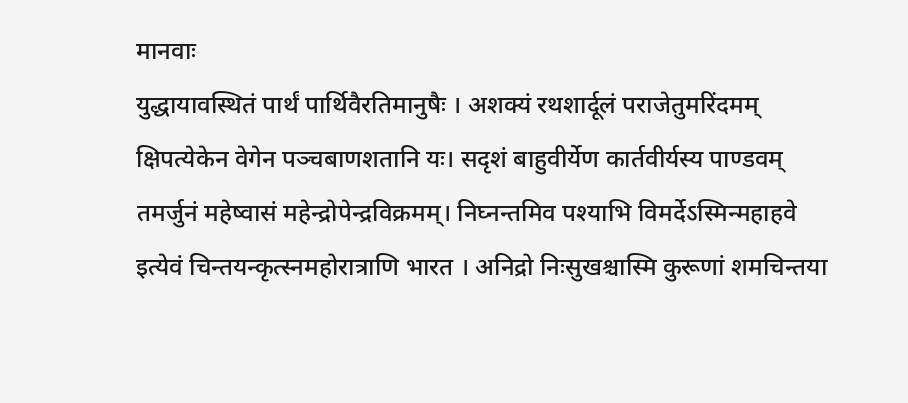मानवाः
युद्धायावस्थितं पार्थं पार्थिवैरतिमानुषैः । अशक्यं रथशार्दूलं पराजेतुमरिंदमम्
क्षिपत्येकेन वेगेन पञ्चबाणशतानि यः। सदृशं बाहुवीर्येण कार्तवीर्यस्य पाण्डवम्
तमर्जुनं महेष्वासं महेन्द्रोपेन्द्रविक्रमम्। निघ्नन्तमिव पश्याभि विमर्देऽस्मिन्महाहवे
इत्येवं चिन्तयन्कृत्स्नमहोरात्राणि भारत । अनिद्रो निःसुखश्चास्मि कुरूणां शमचिन्तया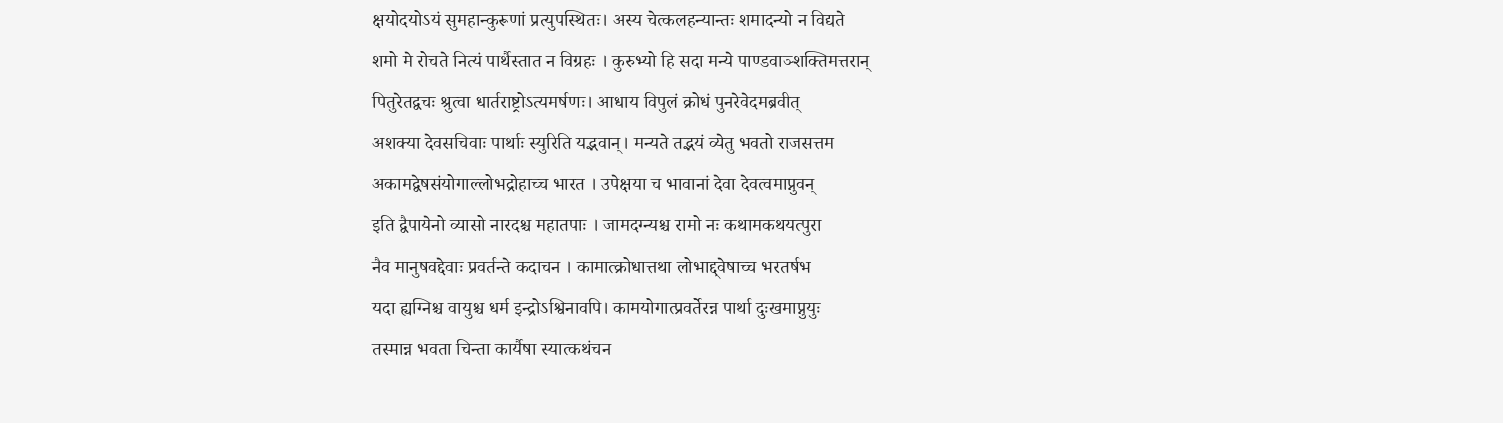क्षयोदयोऽयं सुमहान्कुरूणां प्रत्युपस्थितः। अस्य चेत्कलहन्यान्तः शमादन्यो न विद्यते
शमो मे रोचते नित्यं पार्थैस्तात न विग्रहः । कुरुभ्यो हि सदा मन्ये पाण्डवाञ्शक्तिमत्तरान्
पितुरेतद्वचः श्रुत्वा धार्तराष्ट्रोऽत्यमर्षणः। आधाय विपुलं क्रोधं पुनरेवेदमब्रवीत्
अशक्या देवसचिवाः पार्थाः स्युरिति यद्भवान्। मन्यते तद्भयं व्येतु भवतो राजसत्तम
अकामद्वेषसंयोगाल्लोभद्रोहाच्च भारत । उपेक्षया च भावानां देवा देवत्वमाप्नुवन्
इति द्वैपायेनो व्यासो नारदश्च महातपाः । जामदग्न्यश्च रामो नः कथामकथयत्पुरा
नैव मानुषवद्देवाः प्रवर्तन्ते कदाचन । कामात्क्रोधात्तथा लोभाद्द्वेषाच्च भरतर्षभ
यदा ह्यग्निश्च वायुश्च धर्म इन्द्रोऽश्विनावपि। कामयोगात्प्रवर्तेरन्न पार्था दुःखमाप्नुयुः
तस्मान्न भवता चिन्ता कार्यैषा स्यात्कथंचन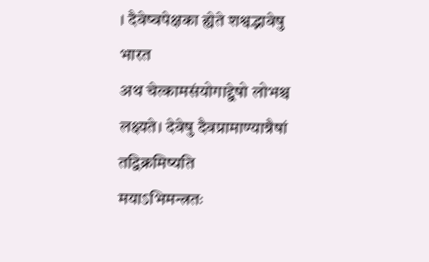। दैवेष्वपेक्षका ह्येते शश्वद्भावेषु भारत
अथ चेत्कामसंयोगाद्द्वेषो लोभश्च लक्ष्यते। देवेषु दैवप्रामाण्यान्नैषां तद्विक्रमिष्यति
मयाऽभिमन्त्रतः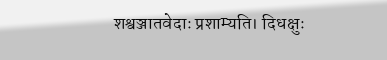शश्वञ्जातवेदाः प्रशाम्यति। दिधक्षुः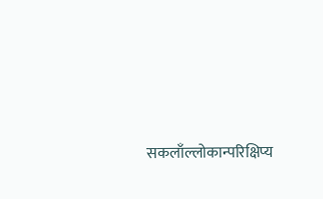सकलाँल्लोकान्परिक्षिप्य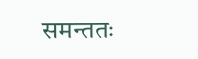समन्ततः